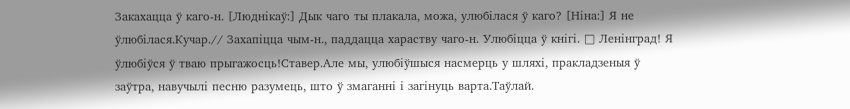Закахацца ў каго‑н. [Люднікаў:] Дык чаго ты плакала, можа, улюбілася ў каго? [Ніна:] Я не ўлюбілася.Кучар.// Захапіцца чым‑н., паддацца хараству чаго‑н. Улюбіцца ў кнігі. □ Ленінград! Я ўлюбіўся ў тваю прыгажосць!Ставер.Але мы, улюбіўшыся насмерць у шляхі, пракладзеныя ў заўтра, навучылі песню разумець, што ў змаганні і загінуць варта.Таўлай.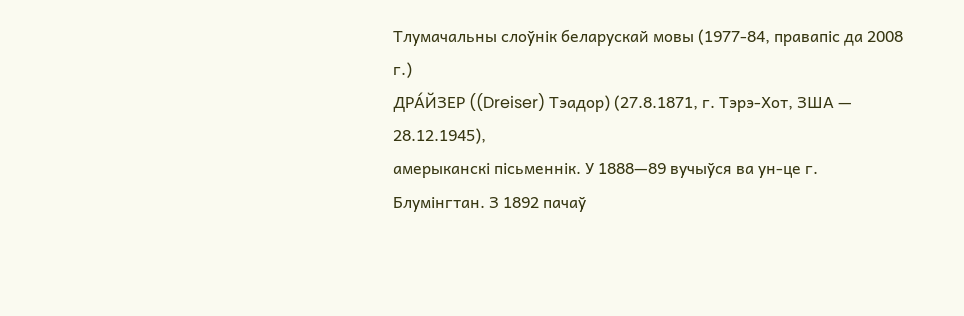Тлумачальны слоўнік беларускай мовы (1977-84, правапіс да 2008 г.)
ДРА́ЙЗЕР ((Dreiser) Тэадор) (27.8.1871, г. Тэрэ-Хот, ЗША — 28.12.1945),
амерыканскі пісьменнік. У 1888—89 вучыўся ва ун-це г. Блумінгтан. З 1892 пачаў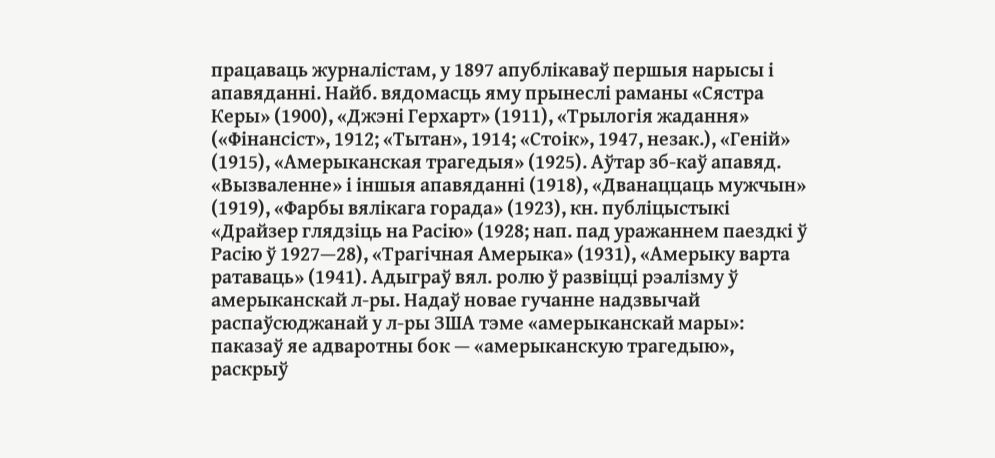працаваць журналістам, у 1897 апублікаваў першыя нарысы і апавяданні. Найб. вядомасць яму прынеслі раманы «Сястра Керы» (1900), «Джэні Герхарт» (1911), «Трылогія жадання» («Фінансіст», 1912; «Тытан», 1914; «Стоік», 1947, незак.), «Геній» (1915), «Амерыканская трагедыя» (1925). Аўтар зб-каў апавяд. «Вызваленне» і іншыя апавяданні (1918), «Дванаццаць мужчын» (1919), «Фарбы вялікага горада» (1923), кн. публіцыстыкі «Драйзер глядзіць на Расію» (1928; нап. пад уражаннем паездкі ў Расію ў 1927—28), «Трагічная Амерыка» (1931), «Амерыку варта ратаваць» (1941). Адыграў вял. ролю ў развіцці рэалізму ў амерыканскай л-ры. Надаў новае гучанне надзвычай распаўсюджанай у л-ры ЗША тэме «амерыканскай мары»: паказаў яе адваротны бок — «амерыканскую трагедыю», раскрыў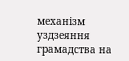механізм уздзеяння грамадства на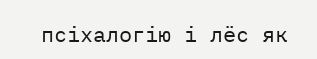псіхалогію і лёс як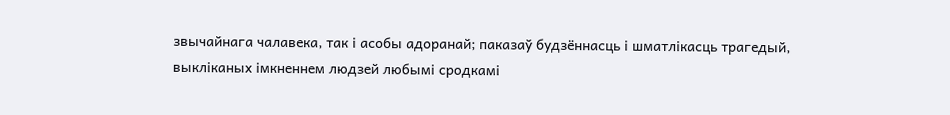звычайнага чалавека, так і асобы адоранай; паказаў будзённасць і шматлікасць трагедый, выкліканых імкненнем людзей любымі сродкамі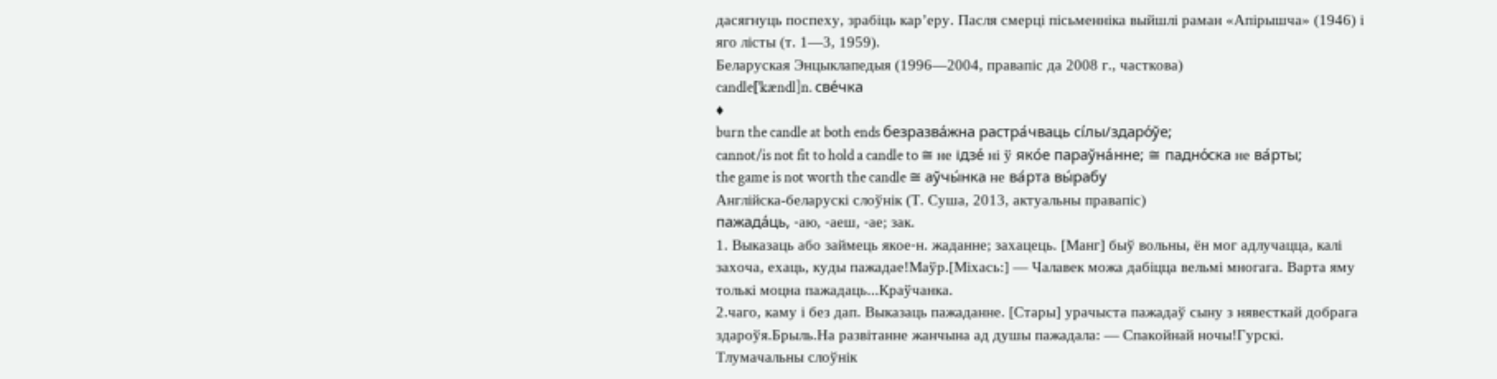дасягнуць поспеху, зрабіць кар’еру. Пасля смерці пісьменніка выйшлі раман «Апірышча» (1946) і яго лісты (т. 1—3, 1959).
Беларуская Энцыклапедыя (1996—2004, правапіс да 2008 г., часткова)
candle[ˈkændl]n. све́чка
♦
burn the candle at both ends безразва́жна растра́чваць сі́лы/здаро́ўе;
cannot/is not fit to hold a candle to ≅ не ідзе́ ні ў яко́е параўна́нне; ≅ падно́ска не ва́рты;
the game is not worth the candle ≅ аўчы́нка не ва́рта вы́рабу
Англійска-беларускі слоўнік (Т. Суша, 2013, актуальны правапіс)
пажада́ць, ‑аю, ‑аеш, ‑ае; зак.
1. Выказаць або займець якое‑н. жаданне; захацець. [Манг] быў вольны, ён мог адлучацца, калі захоча, ехаць, куды пажадае!Маўр.[Міхась:] — Чалавек можа дабіцца вельмі многага. Варта яму толькі моцна пажадаць...Краўчанка.
2.чаго, каму і без дап. Выказаць пажаданне. [Стары] урачыста пажадаў сыну з нявесткай добрага здароўя.Брыль.На развітанне жанчына ад душы пажадала: — Спакойнай ночы!Гурскі.
Тлумачальны слоўнік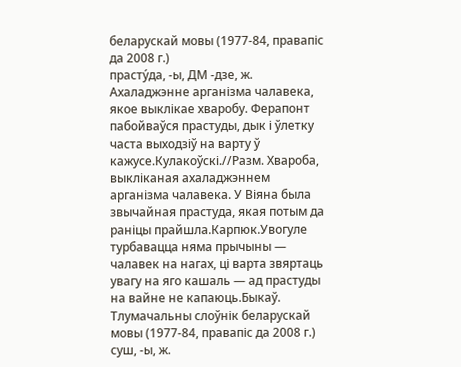беларускай мовы (1977-84, правапіс да 2008 г.)
прасту́да, ‑ы, ДМ ‑дзе, ж.
Ахаладжэнне арганізма чалавека, якое выклікае хваробу. Ферапонт пабойваўся прастуды, дык і ўлетку часта выходзіў на варту ў кажусе.Кулакоўскі.//Разм. Хвароба, выкліканая ахаладжэннем арганізма чалавека. У Віяна была звычайная прастуда, якая потым да раніцы прайшла.Карпюк.Увогуле турбавацца няма прычыны — чалавек на нагах, ці варта звяртаць увагу на яго кашаль — ад прастуды на вайне не капаюць.Быкаў.
Тлумачальны слоўнік беларускай мовы (1977-84, правапіс да 2008 г.)
суш, ‑ы, ж.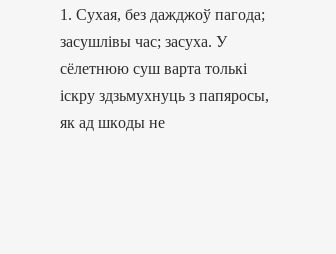1. Сухая, без дажджоў пагода; засушлівы час; засуха. У сёлетнюю суш варта толькі іскру здзьмухнуць з папяросы, як ад шкоды не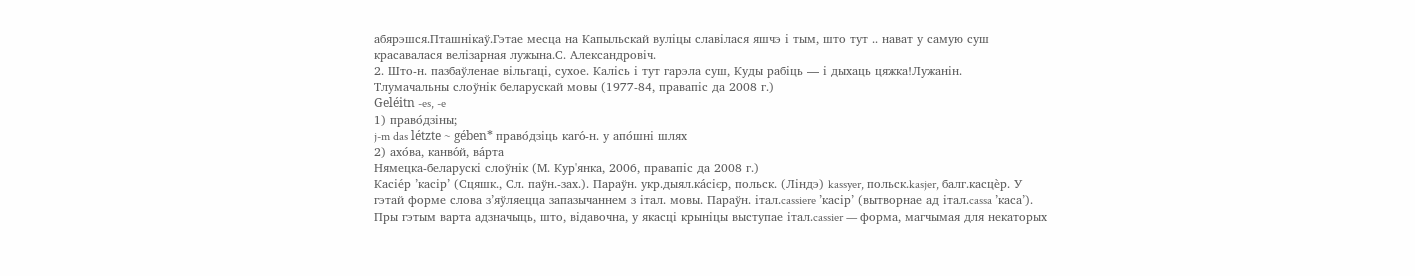абярэшся.Пташнікаў.Гэтае месца на Капыльскай вуліцы славілася яшчэ і тым, што тут .. нават у самую суш красавалася велізарная лужына.С. Александровіч.
2. Што‑н. пазбаўленае вільгаці, сухое. Калісь і тут гарэла суш, Куды рабіць — і дыхаць цяжка!Лужанін.
Тлумачальны слоўнік беларускай мовы (1977-84, правапіс да 2008 г.)
Geléitn -es, -e
1) право́дзіны;
j-m das létzte ~ gében* право́дзіць каго́-н. у апо́шні шлях
2) ахо́ва, канво́й, ва́рта
Нямецка-беларускі слоўнік (М. Кур'янка, 2006, правапіс да 2008 г.)
Касіе́р ’касір’ (Сцяшк., Сл. паўн.-зах.). Параўн. укр.дыял.ка́сієр, польск. (Ліндэ) kassyer, польск.kasjer, балг.касцѐр. У гэтай форме слова з’яўляецца запазычаннем з італ. мовы. Параўн. італ.cassiere ’касір’ (вытворнае ад італ.cassa ’каса’). Пры гэтым варта адзначыць, што, відавочна, у якасці крыніцы выступае італ.cassier — форма, магчымая для некаторых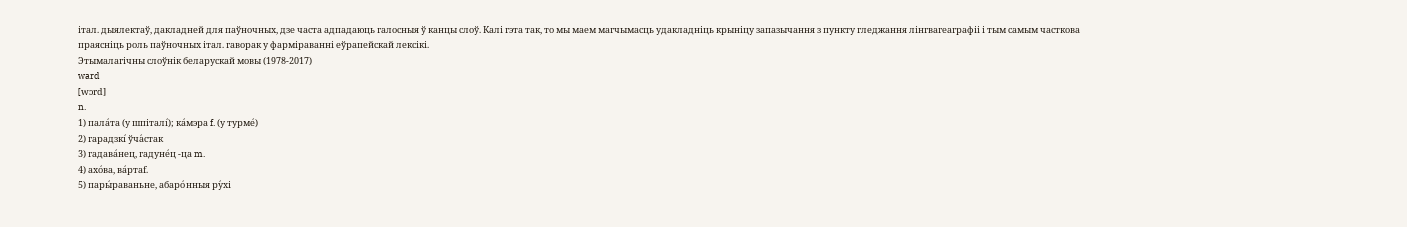італ. дыялектаў, дакладней для паўночных, дзе часта адпадаюць галосныя ў канцы слоў. Калі гэта так, то мы маем магчымасць удакладніць крыніцу запазычання з пункту гледжання лінгвагеаграфіі і тым самым часткова праясніць роль паўночных італ. гаворак у фарміраванні еўрапейскай лексікі.
Этымалагічны слоўнік беларускай мовы (1978-2017)
ward
[wɔrd]
n.
1) пала́та (у шпіталі́); ка́мэра f. (у турме́)
2) гарадзкі́ ўча́стак
3) гадава́нец, гадуне́ц -ца m.
4) ахо́ва, ва́ртаf.
5) пары́раваньне, абаро́нныя ру́хі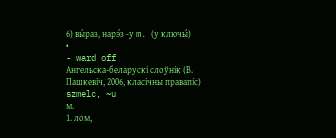6) вы́раз, нарэ́з -у m. (у ключы́)
•
- ward off
Ангельска-беларускі слоўнік (В. Пашкевіч, 2006, класічны правапіс)
szmelc, ~u
м.
1. лом,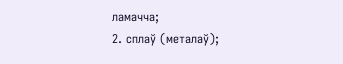ламачча;
2. сплаў (металаў);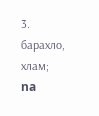3. барахло, хлам;
na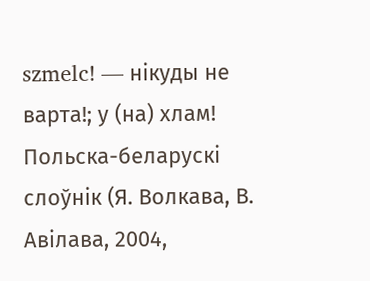szmelc! — нікуды не варта!; у (на) хлам!
Польска-беларускі слоўнік (Я. Волкава, В. Авілава, 2004,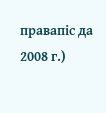правапіс да 2008 г.)